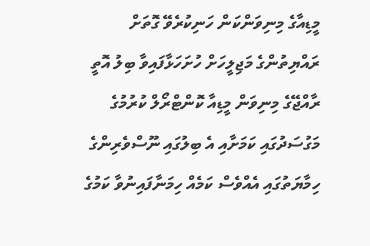މީޑިއާގެ މިނިވަންކަން ހަނިކުރެވޭ ގޮތަށް ރައްޔިތުންގެ މަޖިލީހަށް ހުށަހަޅާފައިވާ ބިލު އޮތީ ރާއްޖޭގެ މިނިވަން މީޑިއާ ކޮންޓްރޯލް ކުރުމުގެ މަގުސަދުގައި ކަމަށާއި އެ ބިލުގައި ނޫސްވެރިންގެ ހިމާޔަތުގައި އެއްވެސް ކަމެއް ހިމަނާފައިނުވާ ކަމުގެ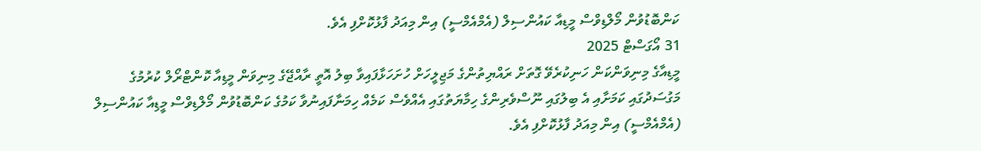ކަންބޮޑުވުން މޯލްޑިވްސް މީޑިއާ ކައުންސިލް (އެމްއެމްސީ) އިން މިއަދު ފާޅުކޮށްފި އެވެ.
31 އޯގަސްޓް 2025
މީޑިއާގެ މިނިވަންކަން ހަނިކުރެވޭ ގޮތަށް ރައްޔިތުންގެ މަޖިލީހަށް ހުށަހަޅާފައިވާ ބިލު އޮތީ ރާއްޖޭގެ މިނިވަން މީޑިއާ ކޮންޓްރޯލް ކުރުމުގެ މަގުސަދުގައި ކަމަށާއި އެ ބިލުގައި ނޫސްވެރިންގެ ހިމާޔަތުގައި އެއްވެސް ކަމެއް ހިމަނާފައިނުވާ ކަމުގެ ކަންބޮޑުވުން މޯލްޑިވްސް މީޑިއާ ކައުންސިލް (އެމްއެމްސީ) އިން މިއަދު ފާޅުކޮށްފި އެވެ.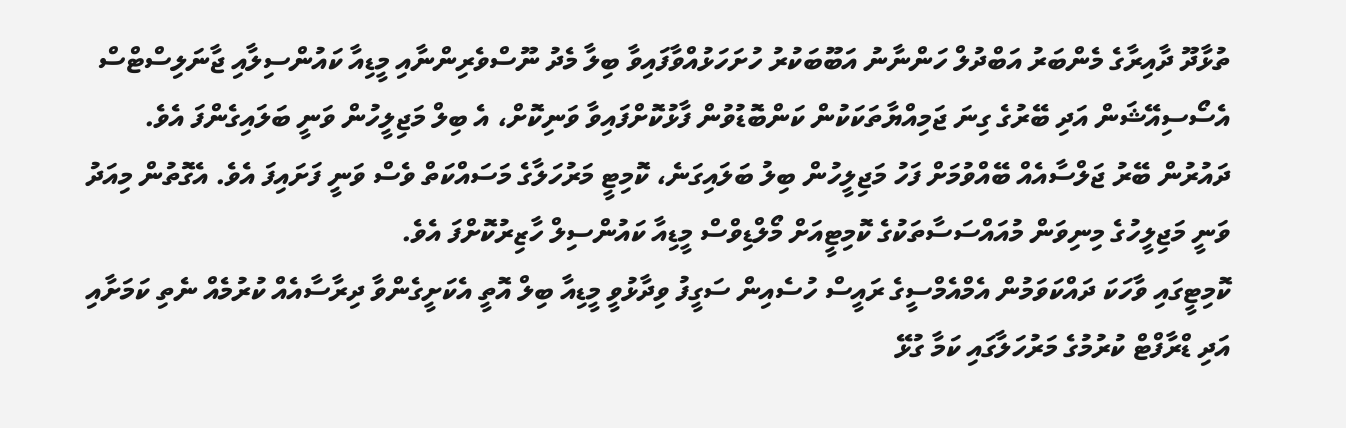ތުޅާދޫ ދާއިރާގެ މެންބަރު އަބްދުލް ހަންނާނު އަބޫބަކުރު ހުށަހަޅުއްވާފައިވާ ބިލާ މެދު ނޫސްވެރިންނާއި މީޑިއާ ކައުންސިލާއި ޖާނަލިސްޓްސް އެސޯސިއޭޝަން އަދި ބޭރުގެ ގިނަ ޖަމިއްޔާތަކަކުން ކަންބޮޑުވުން ފާޅުކޮށްފައިވާ ވަނިކޮށް، އެ ބިލް މަޖިލީހުން ވަނީ ބަލައިގެންފަ އެވެ.
ދައުރުން ބޭރު ޖަލްސާއެއް ބޭއްވުމަށް ފަހު މަޖިލީހުން ބިލު ބަލައިގަނެ، ކޮމިޓީ މަރުހަލާގެ މަސައްކަތް ވެސް ވަނީ ފަށައިފަ އެވެ. އެގޮތުން މިއަދު ވަނީ މަޖިލީހުގެ މިނިވަން މުއައްސަސާތަކުގެ ކޮމިޓީއަށް މޯލްޑިވްސް މީޑިއާ ކައުންސިލް ހާޒިރުކޮށްފަ އެވެ.
ކޮމިޓީގައި ވާހަކަ ދައްކަވަމުން އެމްއެމްސީގެ ރައީސް ހުސެއިން ސަގީފު ވިދާޅުވީ މީޑިއާ ބިލް އޮތީ އެކަށީގެންވާ ދިރާސާއެއް ކުރުމެއް ނެތި ކަމަށާއި އަދި ޑްރާފްޓް ކުރުމުގެ މަރުހަލާގައި ކަމާ ގުޅޭ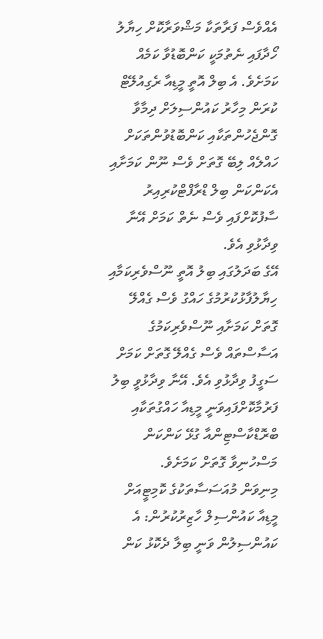އެއްވެސް ފަރާތަކާ މަޝްވަރާކޮށް ހިޔާލު ހޯދާފައި ނެތުމަކީ ކަންބޮޑުވާ ކަމެއް ކަމަށެވެ. އެ ބިލް އޮތީ މީޑިއާ ރެގިއުލޭޓް ކުރަން މިހާރު ކައުންސިލަށް ދިމާވާ ގޮންޖެހުންތަކާއި ކަންބޮޑުވުންތަކަށް ހައްލެއް ލިބޭ ގޮތަށް ވެސް ނޫން ކަމަށާއި އެކަންކަން ބިލް ޑްރާފްޓްކުރިއިރު ސާފުކޮށްފައި ވެސް ނެތް ކަމަށް އޭނާ ވިދާޅުވި އެވެ.
އޭގެ ބަދަލުގައި ބިލު އޮތީ ނޫސްވެރިކަމާއި ހިޔާލުފާޅުކުރުމުގެ ހައްގު ވެސް ގެއްލޭ ގޮތަށް ކަމަށާއި ނޫސްވެރިކަމުގެ އަސާސްތައް ވެސް ގެއްލޭ ގޮތަށް ކަމަށް ސަގީފު ވިދާޅުވި އެވެ. އޭނާ ވިދާޅުވީ ބިލު ފަރުމާކޮށްފައިވަނީ މީޑިއާ ހައްގުތަކާއި ބްރޮޑްކާސްޓިންއާ ގުޅޭ ކަންކަން މަސްހުނިވާ ގޮތަށް ކަމަށެވެ.
މިނިވަން މުއަސަސާތަކުގެ ކޮމިޓީއަށް މީޑިއާ ކައުންސިލް ހާޒިރުކުރުން: އެ ކައުންސިލުން ވަނީ ބިލާ ދެކޮޅު ކަން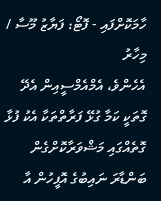ހާމަކޮށްފައި - ފޮޓޯ: ފަޔާޒު މޫސާ / މިހާރު
އެހެންވެ، އެމްއެމްސީއިން އެދޭ ގޮތަކީ ކަމާ ގުޅޭ ފަރާތްތަކާ އެކު ފުޅާ ގޮތެއްގައި މަޝްވަރާކޮށްގެން ބަންޑާރަ ނައިބުގެ އޮފީހުން އާ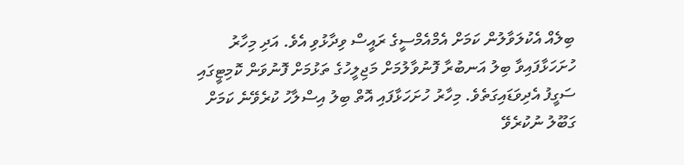ބިލެއް އެކުލަވާލުން ކަމަށް އެމްއެމްސީގެ ރައީސް ވިދާޅުވި އެވެ. އަދި މިހާރު ހުށަހަޅާފައިވާ ބިލު އަނބުރާ ފޮނުވާލުމަށް މަޖިލީހުގެ ތަޅުމަށް ފޮނުވަން ކޮމިޓީގައި ސަގީފު އެދިވަޑައިގަތެވެ. މިހާރު ހުށަހަޅާފައި އޮތް ބިލު އިސްލާހު ކުރެވޭނެ ކަމަށް ގަބޫލު ނުކުރެވޭ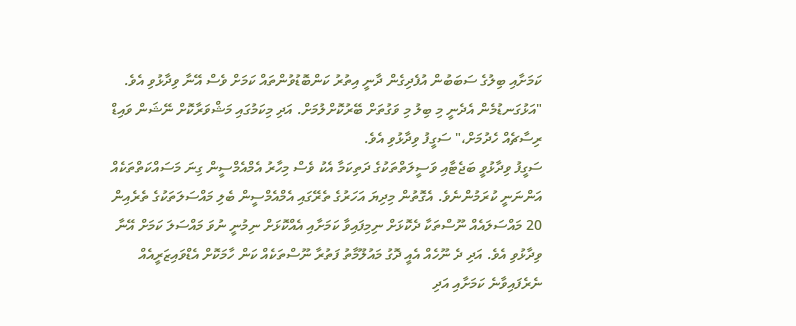ކަމަށާއި ބިލުގެ ސަބަބުން އުފެދިގެން ދާނީ އިތުރު ކަންބޮޑުވުންތައް ކަމަށް ވެސް އޭނާ ވިދާޅުވި އެވެ.
"އަޅުގަނޑުމެން އެދެނީ މި ބިލު މި ވަގުތަށް ބޭރުކޮށްލުމަށް. އަދި މިކަމުގައި މަޝްވަރާކޮށް ނޭޝަން ވައިޑް ރިސާޗެއް ހެދުމަށް،" ސަގީފު ވިދާޅުވި އެވެ.
ސަގީފު ވިދާޅުވީ ބަޖެޓާއި ވަސީލަތްތަކުގެ ދަތިކަމާ އެކު ވެސް މިހާރު އެމްއެމްސީން ގިނަ މަސައްކަތްތަކެއް އަންނަނީ ކުރަމުންނެވެ. އެގޮތުން މިދިޔަ އަހަރުގެ ތެރޭގައި އެމްއެމްސީން ބެލި މައްސަލަތަކުގެ ތެރެއިން 20 މައްސަލައެއް ނޫސްތަކާ ދެކޮޅަށް ނިމިފައިވާ ކަމަށާއި އެއްކޮޅަށް ނިމުނީ ނުވަ މައްސަލަ ކަމަށް އޭނާ ވިދާޅުވި އެވެ. އަދި ދެ ނޫހެއް އެއީ ދޮގު މައުލޫމާތު ފަތުރާ ނޫސްތަކެއް ކަން ހާމަކޮށް އެޑްވައިޒަރީއެއް ނެރެފައިވާނެ ކަމަށާއި އަދި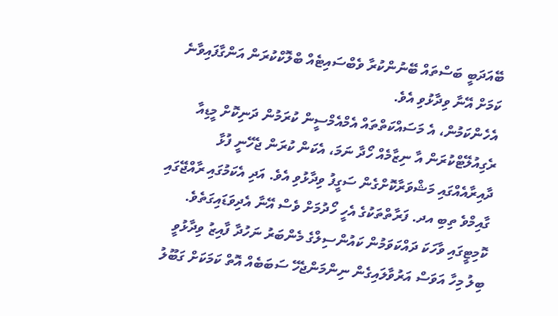ބޭއަދަބީ ބަސްތައް ބޭނުންކުރާ ވެބްސައިޓެއް ބްލޮކްކުރަން އަންގާފައިވާނެ ކަމަށް އޭނާ ވިދާޅުވި އެވެ.
އެހެންކަމުން، އެ މަސައްކަތްތައް އެމްއެމްސީން ކުރަމުން ދަނިކޮށް މީޑިއާ ރެގިއުލޭޓްކުރަން އާ ނިޒާމެއް ހޯދާ ނަމަ، އެކަން ކުރަން ޖެހޭނީ ފުޅާ ދާއިރާއެއްގައި މަޝްވަރާކޮށްގެން ސަގީފު ވިދާޅުވި އެވެ. އަދި އެކަމުގައި ރާއްޖޭގައި ގާއިމްވެ ތިބި އދ. ފަރާތްތަކުގެ އެހީ ހޯދުމަށް ވެސް އޭނާ އެދިވަޑައިގަތެވެ.
ކޮމިޓީގައި ވާހަކަ ދައްކަވަމުން ކައުންސިލްގެ މެންބަރު ނަހުދާ ފާއިޒު ވިދާޅުވީ ބިލު މިހާ އަވަސް އަރުވާލައިގެން ނިންމަންޖެހޭ ސަބަބެއް އޮތް ކަމަކަށް ގަބޫލު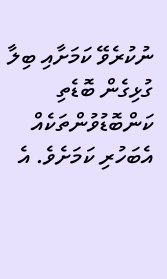ނުކުރެވޭ ކަމަށާއި ބިލާ ގުޅިގެން ބޮޑެތި ކަންބޮޑުވުންތަކެއް އެބަހުރި ކަމަށެވެ. އެ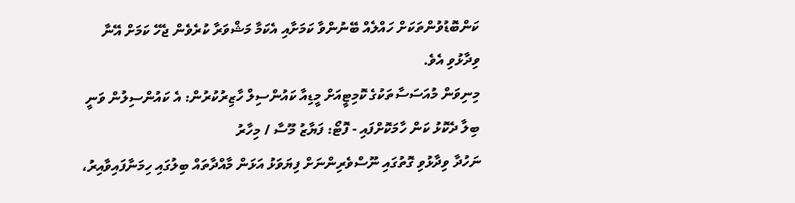ކަންބޮޑުވުންތަކަށް ހައްލެއް ބޭނުންވާ ކަމަށާއި އެކަމާ މަޝްވަރާ ކުރެވެން ޖެހޭ ކަމަށް އޭނާ ވިދާޅުވި އެވެ.
މިނިވަން މުއަސަސާތަކުގެ ކޮމިޓީއަށް މީޑިއާ ކައުންސިލް ހާޒިރުކުރުން: އެ ކައުންސިލުން ވަނީ ބިލާ ދެކޮޅު ކަން ހާމަކޮށްފައި - ފޮޓޯ: ފަޔާޒު މޫސާ / މިހާރު
ނަހުދާ ވިދާޅުވި ގޮތުގައި ނޫސްވެރިންނަށް ފިޔަވަޅު އަޅަން މާއްދާތައް ބިލުގައި ހިމަނާފައިވާއިރު،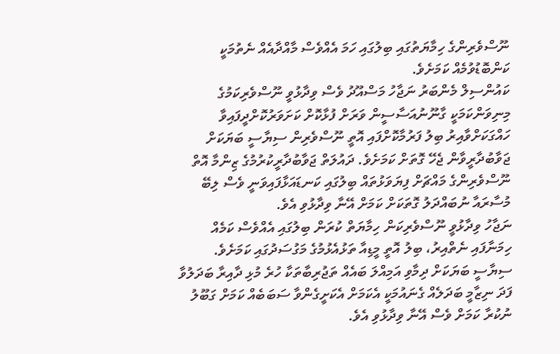ނޫސްވެރިންގެ ހިމާޔަތުގައި ބިލުގައި ހަމަ އެއްވެސް މާއްދާއެއް ނެތުމަކީ ކަންބޮޑުވުމެއް ކަމަށެވެ.
ކައުންސިލް މެންބަރު ނަޖާހު މަސްއޫދު ވެސް ވިދާޅުވީ ނޫސްވެރިކަމުގެ މިނިވަންކަމަކީ ގާނޫނުއަސާސީން ވަރަށް ފުޅާކޮށް ކަށަވަރުކޮށްދީފައިވާ ހައްގަކަށްވާއިރު ބިލު ފަރުމާކޮށްފައި އޮތީ ނޫސްވެރިން ސިޔާސީ ބަޔަކަށް ޖަވާބުދާރީވާން ޖެހޭ ގޮތަށް ކަމަށެވެ. ދައުލަތް ޖަވާބުދާރީކުރުމުގެ ޒިންމާ އޮތް ނޫސްވެރިންގެ މައްޗަށް ފިޔަވަޅުތައް ބިލުގައި ކަނޑައަޅާފައިވަނީ ވެސް ލިބޭ މުސާރައާ ނުބައްދަލު ގޮތަކަށް ކަމަށް އޭނާ ވިދާޅުވި އެވެ.
ނަޖާހު ވިދާޅުވީ ނޫސްވެރިކަން ހިމާޔަތް ކުރަން ބިލުގައި އެއްވެސް ކަމެއް ހިމަނާފައި ނެތްއިރު، ބިލު އޮތީ މީޑިއާ ތަޅުއެޅުމުގެ މަގުސަދުގައި ކަމަށެވެ. ސިޔާސީ ބަޔަކަށް ދިމާވި އަމިއްލަ ބައެއް ތަޖުރިބާތަކާ ހުރެ މުޅި ދާއިރާ ބަދަލުވާ ފަދަ ނިޒާމީ ބަދަލެއް ގެނައުމަކީ އެކަމަށް އެކަށީގެންވާ ސަބަބެއް ކަމަށް ގަބޫލު ނުކުރާ ކަމަށް ވެސް އޭނާ ވިދާޅުވި އެވެ.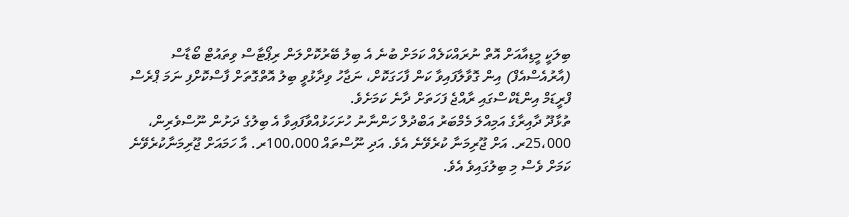ބިލަކީ މީޑިއާއަށް އޮތް ނުރައްކަލެއް ކަމަށް ބުނެ އެ ބިލު ބޭރުކޮށްލަން ރިޕޯޓާސް ވިތައުޓް ބޯޑާސް (އާރުއެސްއެފް) އިން ގޮވާލާފައިވާ ކަން ފާހަގަކޮށް، ނަޖާހު ވިދާޅުވީ ބިލު އޮތްގޮތަށް ފާސްކޮށްފި ނަމަ ޕްރެސް ފްރީޑަމް އިންޑެކްސްގައި ރާއްޖެ ފަހަތަށް ދާނެ ކަމަށެވެ.
ތުޅާދޫ ދާއިރާގެ އަމިއްލަ މެމްބަރު އަބްދުލް ހަންނާނު ހުށަހަޅުއްވާފައިވާ އެ ބިލުގެ ދަށުން ނޫސްވެރިން، 25،000ރ. އަށް ޖޫރިމަނާ ކުރެވޭނެ އެވެ. އަދި ނޫސްތައް 100،000ރ. އާ ހަމައަށް ޖޫރިމަނާކުރެވޭނެ ކަމަށް ވެސް މި ބިލުގައިވެ އެވެ.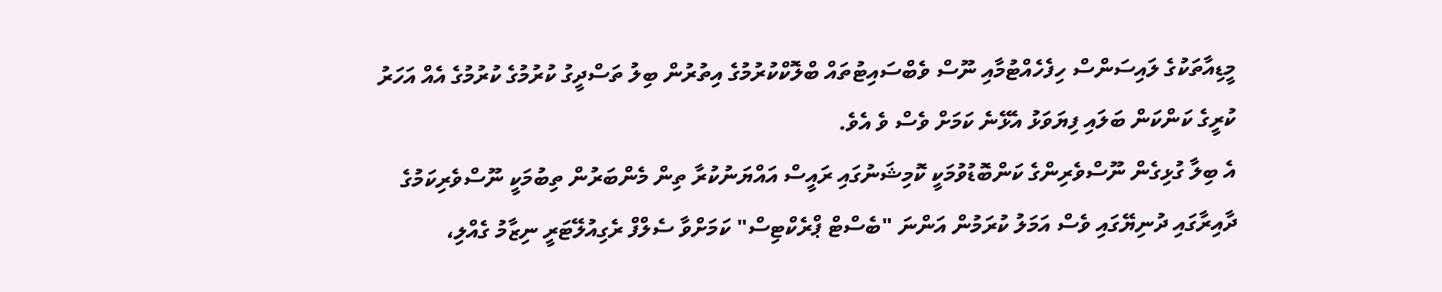މީޑިއާތަކުގެ ލައިސަންސް ހިފެހެއްޓުމާއި ނޫސް ވެބްސައިޓުތައް ބްލޮކްކުރުމުގެ އިތުރުން ބިލު ތަސްދީގު ކުރުމުގެ ކުރުމުގެ އެއް އަހަރު ކުރީގެ ކަންކަން ބަލައި ފިޔަވަޅު އެޅޭނެ ކަމަށް ވެސް ވެ އެވެ.
އެ ބިލާ ގުޅިގެން ނޫސްވެރިންގެ ކަންބޮޑުވުމަކީ ކޮމިޝަނުގައި ރައީސް އައްޔަނުކުރާ ތިން މެންބަރުން ތިބުމަކީ ނޫސްވެރިކަމުގެ ދާއިރާގައި ދުނިޔޭގައި ވެސް އަމަލު ކުރަމުން އަންނަ "ބެސްޓް ޕްރެކްޓިސް" ކަމަށްވާ ސެލްފް ރެގިއުލޭޓަރީ ނިޒާމު ގެއްލި،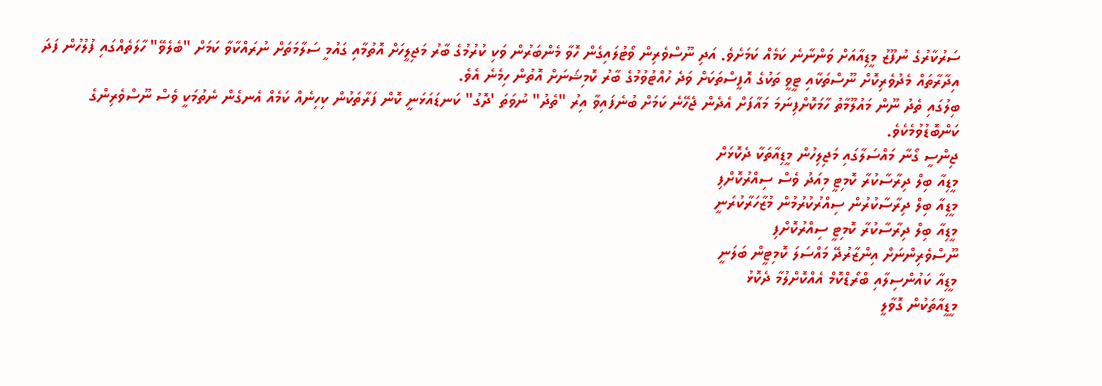ސަރުކާރުގެ ނުފޫޒު މީޑިއާއަށް ވަންނާނެ ކަމެއް ކަމަށެވެ. އަދި ނޫސްވެރިން ވޯޓުލައިގެން ހޮވާ މެންބަރުން ވަކި ކުރުމުގެ ބާރު މަޖިލީހަށް އޮތުމާއި ގައުމީ ސަލާމަތަށް ނުރައްކާވާ ކަމަށް "ބެލެވޭ" ހާލަތެއްގައި ފުލުހުން ފަދަ އިދާރާތައް މެދުވެރިކޮށް ނޫސްތަކާއި ޓީވީ ތަކުގެ އޮފީސްތަކަށް ވަދެ ހުއްޓުވުމުގެ ބާރު ކޮމިޝަނަށް އޮތުން ހިމެނެ އެވެ.
ބިލުގައި ތެދު ނޫން މައުލޫމާތު ހާމަކޮށްފިނަމަ މައާފަށް އެދެން ޖެހޭނެ ކަމަށް ބުނެފައިވާ އިރު "ތެދު" ނުވަތަ 'ދޮގު" ކަނޑައަޅަނީ ކޮން ފަރާތަކުން ކިހިނެއް ކަމެއް އެނގެން ނެތުމަކީ ވެސް ނޫސްވެރިންގެ ކަންބޮޑުވުމެކެވެ.
ޖިންސީ ގޯނާ މައްސަލާގައި މަޖިލިހުން މީޑިއާތަކާ ދެކޮޅަށް
މީޑިއާ ބިލް ދިރާސާކުރާ ކޮމިޓީ މިއަދު ވެސް ސިއްރުކޮށްފި
މީޑިއާ ބިލް ދިރާސާކުރުން ސިއްރުކުރުމުން މުޒާހަރާކުރަނީ
މީޑިއާ ބިލް ދިރާސާކުރާ ކޮމިޓީ ސިއްރުކޮށްފި
ނޫސްވެރިންނަށް އިންޒާރުދޭ މައްސަލަ ކޮމިޓީން ބަލަނީ
މީޑިއާ ކައުންސިލާއި ބްރޯޑްކޮމް އެއްކޮށްލުމާ ދެކޮޅު
މީޑީއާތަކުން ގޮވާލީ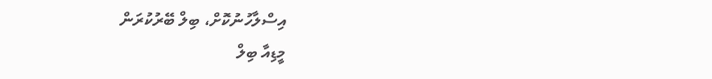އިސްލާހުނުކޮށް، ބިލް ބޭރުކުރަން
މީޑިއާ ބިލް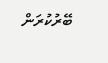ބޭރުކުރަން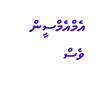އެމްއެމްސީން ވެސް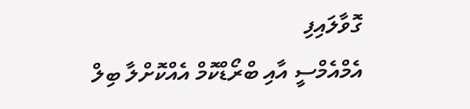ގޮވާލައިފި
އެމްއެމްސީ އާއި ބްރޯޑްކޮމް އެއްކޮށްލާ ބިލް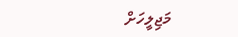މަޖިލީހަށް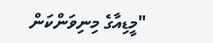"މީޑިއާގެ މިނިވަންކަން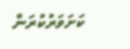ކަށަވަރުކުރަން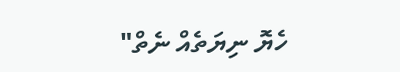ހެޔޮ ނިޔަތެއް ނެތް"